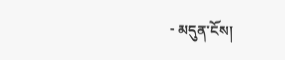- མདུན་ངོས།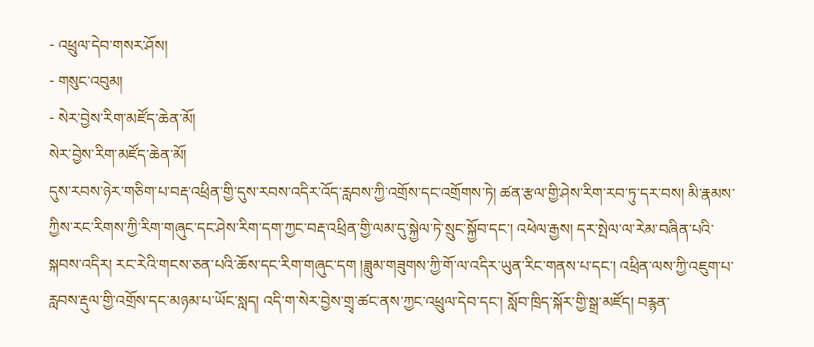- འཕྲུལ་དེབ་གསར་ཤོས།
- གསུང་འབུམ།
- སེར་བྱེས་རིག་མཛོད་ཆེན་མོ།
སེར་བྱེས་རིག་མཛོད་ཆེན་མོ།
དུས་རབས་ཉེར་གཅིག་པ་བརྡ་འཕྲིན་གྱི་དུས་རབས་འདིར་འོད་རླབས་ཀྱི་འགྲོས་དང་འགྲོགས་ཏེ། ཚན་རྩལ་གྱི་ཤེས་རིག་རབ་ཏུ་དར་བས། མི་རྣམས་ཀྱིས་རང་རིགས་ཀྱི་རིག་གཞུང་དང་ཤེས་རིག་དག་ཀྱང་བརྡ་འཕྲིན་གྱི་ལམ་དུ་སྐྱེལ་ཏེ་སྲུང་སྐྱོབ་དང་། འཕེལ་རྒྱས། དར་སྤེལ་ལ་རེམ་བཞིན་པའི་སྐབས་འདིར། རང་རེའི་གངས་ཅན་པའི་ཆོས་དང་རིག་གཞུང་དག །ཟླུམ་གཟུགས་ཀྱི་གོ་ལ་འདིར་ཡུན་རིང་གནས་པ་དང་། འཕྲིན་ལས་ཀྱི་འཇུག་པ་རླབས་རྡུལ་གྱི་འགྲོས་དང་མཉམ་པ་ཡོང་སླད། འདི་ག་སེར་བྱེས་གྲྭ་ཚང་ནས་ཀྱང་འཕྲུལ་དེབ་དང་། སློབ་ཁྲིད་སྐོར་གྱི་སྒྲ་མཛོད། བརྙན་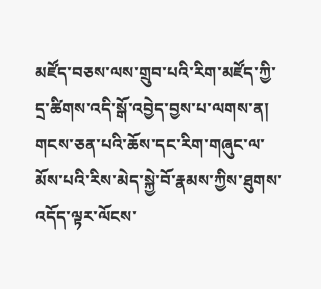མཛོད་བཅས་ལས་གྲུབ་པའི་རིག་མཛོད་ཀྱི་དྲ་ཚིགས་འདི་སྒོ་འབྱེད་བྱས་པ་ལགས་ན། གངས་ཅན་པའི་ཆོས་དང་རིག་གཞུང་ལ་མོས་པའི་རིས་མེད་སྐྱེ་བོ་རྣམས་ཀྱིས་ཐུགས་འདོད་ལྟར་ལོངས་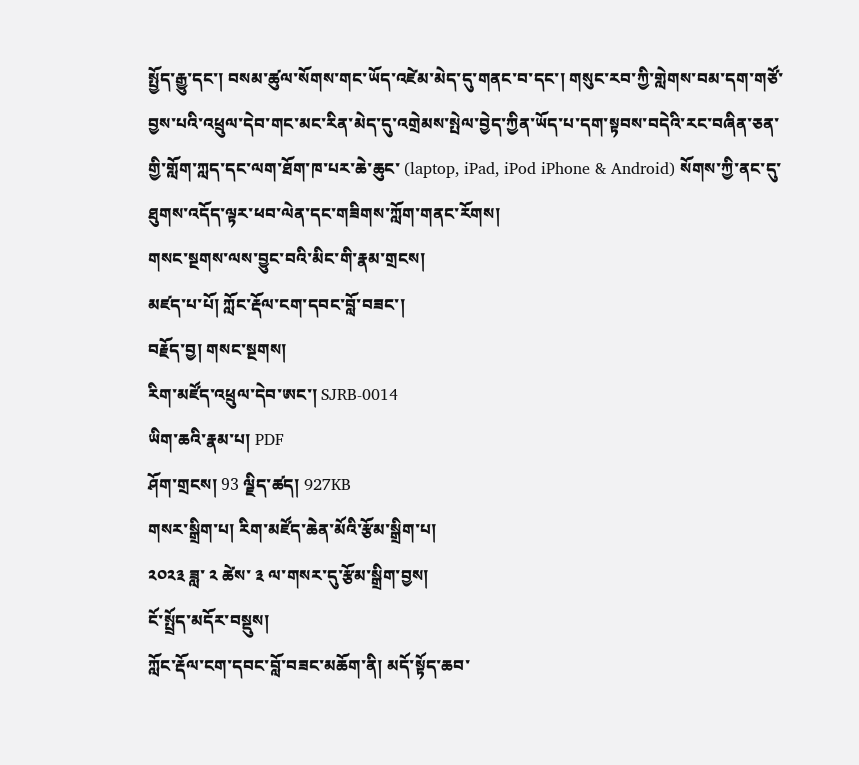སྤྱོད་རྒྱུ་དང་། བསམ་ཚུལ་སོགས་གང་ཡོད་འཛེམ་མེད་དུ་གནང་བ་དང་། གསུང་རབ་ཀྱི་གླེགས་བམ་དག་གཙོ་བྱས་པའི་འཕྲུལ་དེབ་གང་མང་རིན་མེད་དུ་འགྲེམས་སྤེལ་བྱེད་ཀྱིན་ཡོད་པ་དག་སྟབས་བདེའི་རང་བཞིན་ཅན་གྱི་གློག་ཀླད་དང་ལག་ཐོག་ཁ་པར་ཆེ་ཆུང་ (laptop, iPad, iPod iPhone & Android) སོགས་ཀྱི་ནང་དུ་ཐུགས་འདོད་ལྟར་ཕབ་ལེན་དང་གཟིགས་ཀློག་གནང་རོགས།
གསང་སྔགས་ལས་བྱུང་བའི་མིང་གི་རྣམ་གྲངས།
མཛད་པ་པོ། ཀློང་རྡོལ་ངག་དབང་བློ་བཟང་།
བརྗོད་བྱ། གསང་སྔགས།
རིག་མཛོད་འཕྲུལ་དེབ་ཨང་། SJRB-0014
ཡིག་ཆའི་རྣམ་པ། PDF
ཤོག་གྲངས། 93 ལྗིད་ཚད། 927KB
གསར་སྒྲིག་པ། རིག་མཛོད་ཆེན་མོའི་རྩོམ་སྒྲིག་པ།
༢༠༢༣ ཟླ་ ༢ ཚེས་ ༣ ལ་གསར་དུ་རྩོམ་སྒྲིག་བྱས།
ངོ་སྤྲོད་མདོར་བསྡུས།
ཀློང་རྡོལ་ངག་དབང་བློ་བཟང་མཆོག་ནི། མདོ་སྟོད་ཆབ་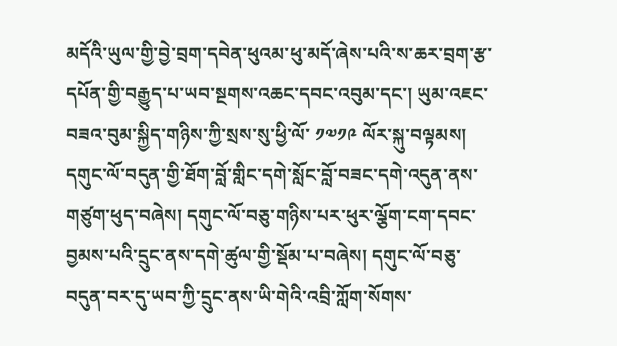མདོའི་ཡུལ་གྱི་བྱེ་བྲག་དབེན་ཕུའམ་ཕུ་མདོ་ཞེས་པའི་ས་ཆར་བྲག་རྩ་དཔོན་གྱི་བརྒྱུད་པ་ཡབ་སྔགས་འཆང་དབང་འབུམ་དང་། ཡུམ་འཇང་བཟའ་བུམ་སྐྱིད་གཉིས་ཀྱི་སྲས་སུ་ཕྱི་ལོ་ ༡༧༡༩ ལོར་སྐུ་བལྟམས། དགུང་ལོ་བདུན་གྱི་ཐོག་བློ་གླིང་དགེ་སློང་བློ་བཟང་དགེ་འདུན་ནས་གཙུག་ཕུད་བཞེས། དགུང་ལོ་བཅུ་གཉིས་པར་ཕུར་ལྕོག་ངག་དབང་བྱམས་པའི་དྲུང་ནས་དགེ་ཚུལ་གྱི་སྡོམ་པ་བཞེས། དགུང་ལོ་བཅུ་བདུན་བར་དུ་ཡབ་ཀྱི་དྲུང་ནས་ཡི་གེའི་འབྲི་ཀློག་སོགས་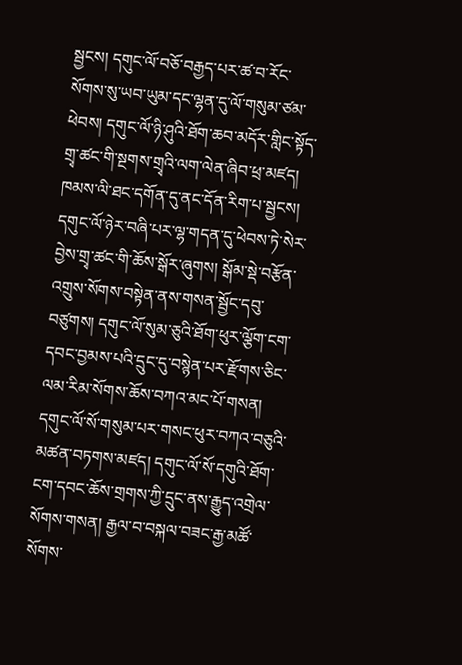སྦྱངས། དགུང་ལོ་བཅོ་བརྒྱད་པར་ཚ་བ་རོང་སོགས་སུ་ཡབ་ཡུམ་དང་ལྷན་དུ་ལོ་གསུམ་ཙམ་ཕེབས། དགུང་ལོ་ཉི་ཤུའི་ཐོག་ཆབ་མདོར་གླིང་སྟོད་གྲྭ་ཚང་གི་སྔགས་གྲྭའི་ལག་ལེན་ཞིབ་ཕྲ་མཛད། ཁམས་ལི་ཐང་དགོན་དུ་ནང་དོན་རིག་པ་སྦྱངས། དགུང་ལོ་ཉེར་བཞི་པར་ལྷ་གདན་དུ་ཕེབས་ཏེ་སེར་བྱེས་གྲྭ་ཚང་གི་ཆོས་སྒོར་ཞུགས། སྒོམ་སྡེ་བརྩོན་འགྲུས་སོགས་བསྟེན་ནས་གསན་སྦྱོང་དབུ་བཙུགས། དགུང་ལོ་སུམ་ཅུའི་ཐོག་ཕུར་ལྕོག་ངག་དབང་བྱམས་པའི་དྲུང་དུ་བསྙེན་པར་རྫོགས་ཅིང་ལམ་རིམ་སོགས་ཆོས་བཀའ་མང་པོ་གསན། དགུང་ལོ་སོ་གསུམ་པར་གསང་ཕུར་བཀའ་བཅུའི་མཚན་བཏགས་མཛད། དགུང་ལོ་སོ་དགུའི་ཐོག་ངག་དབང་ཆོས་གྲགས་ཀྱི་དྲུང་ནས་རྒྱུད་འགྲེལ་སོགས་གསན། རྒྱལ་བ་བསྐལ་བཟང་རྒྱ་མཚོ་སོགས་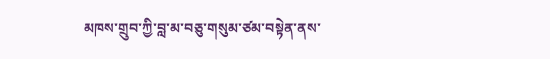མཁས་གྲུབ་ཀྱི་བླ་མ་བཅུ་གསུམ་ཙམ་བསྟེན་ནས་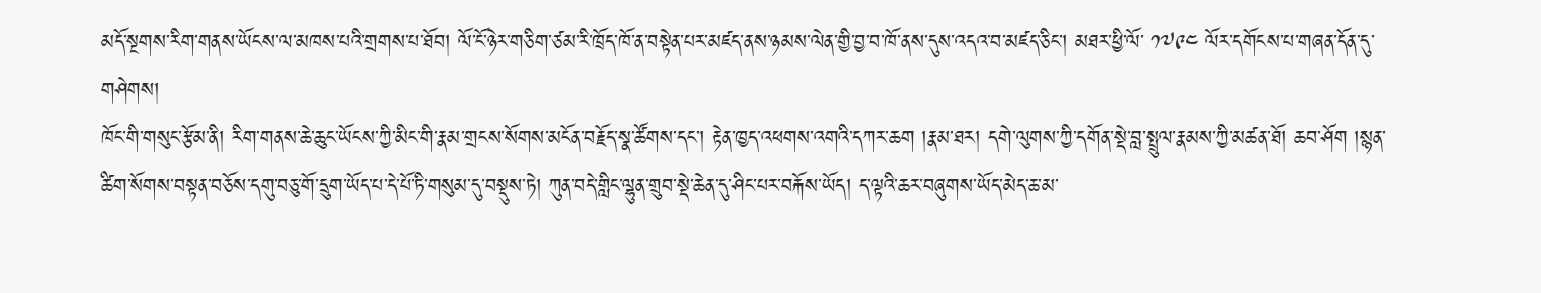མདོ་སྔགས་རིག་གནས་ཡོངས་ལ་མཁས་པའི་གྲགས་པ་ཐོབ། ལོ་ངོ་ཉེར་གཅིག་ཙམ་རི་ཁྲོད་ཁོ་ན་བསྟེན་པར་མཛད་ནས་ཉམས་ལེན་གྱི་བྱ་བ་ཁོ་ནས་དུས་འདའ་བ་མཛད་ཅིང་། མཐར་ཕྱི་ལོ་ ༡༧༩༤ ལོར་དགོངས་པ་གཞན་དོན་དུ་གཤེགས།
ཁོང་གི་གསུང་རྩོམ་ནི། རིག་གནས་ཆེ་ཆུང་ཡོངས་ཀྱི་མིང་གི་རྣམ་གྲངས་སོགས་མངོན་བརྗོད་སྣ་ཚོགས་དང་། རྟེན་ཁྱད་འཕགས་འགའི་དཀར་ཆག །རྣམ་ཐར། དགེ་ལུགས་ཀྱི་དགོན་སྡེ་བླ་སྤྲུལ་རྣམས་ཀྱི་མཚན་ཐོ། ཆབ་ཤོག །སྙན་ཚིག་སོགས་བསྟན་བཅོས་དགུ་བཅུ་གོ་དྲུག་ཡོད་པ་དེ་པོ་ཏི་གསུམ་དུ་བསྡུས་ཏེ། ཀུན་བདེ་གླིང་ལྷུན་གྲུབ་སྡེ་ཆེན་དུ་ཤིང་པར་བརྐོས་ཡོད། ད་ལྟའི་ཆར་བཞུགས་ཡོད་མེད་ཆ་མ་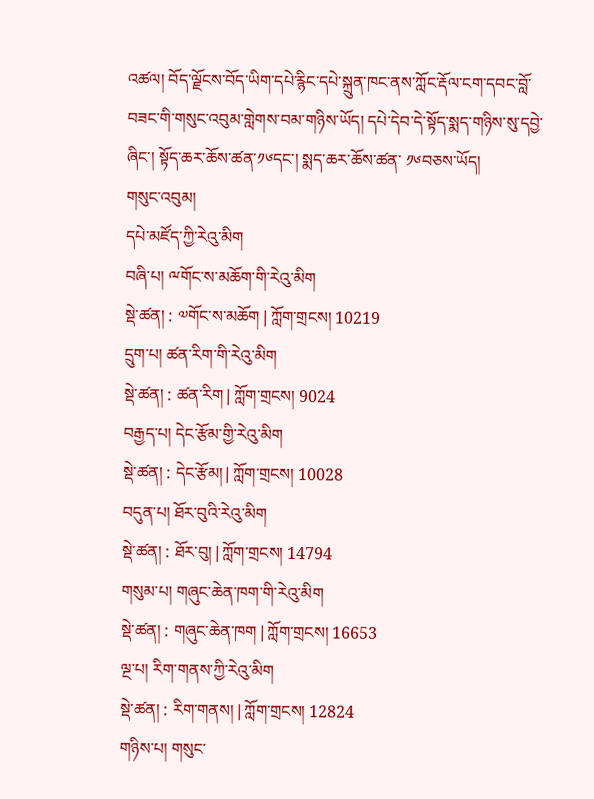འཚལ། བོད་ལྗོངས་བོད་ཡིག་དཔེ་རྙིང་དཔེ་སྐྲུན་ཁང་ནས་ཀློང་རྡོལ་ངག་དབང་བློ་བཟང་གི་གསུང་འབུམ་གླེགས་བམ་གཉིས་ཡོད། དཔེ་དེབ་དེ་སྟོད་སྨད་གཉིས་སུ་དབྱེ་ཞིང་། སྟོད་ཆར་ཆོས་ཚན་༡༦དང་། སྨད་ཆར་ཆོས་ཚན་ ༡༦བཅས་ཡོད།
གསུང་འབུམ།
དཔེ་མཛོད་ཀྱི་རེའུ་མིག
བཞི་པ། ྋགོང་ས་མཆོག་གི་རེའུ་མིག
སྡེ་ཚན། : ༧གོང་ས་མཆོག | ཀློག་གྲངས། 10219
དྲུག་པ། ཚན་རིག་གི་རེའུ་མིག
སྡེ་ཚན། : ཚན་རིག | ཀློག་གྲངས། 9024
བརྒྱད་པ། དེང་རྩོམ་གྱི་རེའུ་མིག
སྡེ་ཚན། : དེང་རྩོམ། | ཀློག་གྲངས། 10028
བདུན་པ། ཐོར་བུའི་རེའུ་མིག
སྡེ་ཚན། : ཐོར་བུ། | ཀློག་གྲངས། 14794
གསུམ་པ། གཞུང་ཆེན་ཁག་གི་རེའུ་མིག
སྡེ་ཚན། : གཞུང་ཆེན་ཁག | ཀློག་གྲངས། 16653
ལྔ་པ། རིག་གནས་ཀྱི་རེའུ་མིག
སྡེ་ཚན། : རིག་གནས། | ཀློག་གྲངས། 12824
གཉིས་པ། གསུང་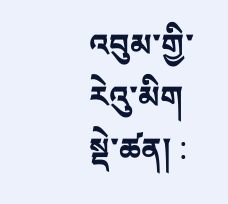འབུམ་གྱི་རེའུ་མིག
སྡེ་ཚན། :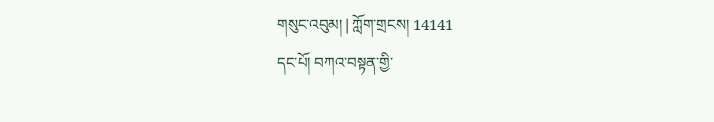གསུང་འབུམ། | ཀློག་གྲངས། 14141
དང་པོ། བཀའ་བསྟན་གྱི་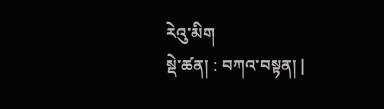རེའུ་མིག
སྡེ་ཚན། : བཀའ་བསྟན། |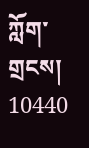ཀློག་གྲངས། 10440